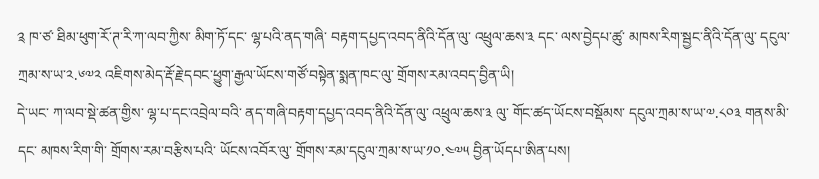༉ ཁ་ཙ་ ཐིམ་ཕུག་རོ་ཊ་རི་ཀ་ལབ་ཀྱིས་ མིག་ཏོ་དང་ ལྷ་པའི་ནད་གཞི་ བརྟག་དཔྱད་འབད་ནིའི་དོན་ལུ་ འཕྲུལ་ཆས་༣ དང་ ལས་བྱེདཔ་ཚུ་ མཁས་རིག་སྦྱང་ནིའི་དོན་ལུ་ དངུལ་ཀྲམ་ས་ཡ་༢.༦༧༢ འཇིགས་མེད་རྡོ་རྗེ་དབང་ཕྱུག་རྒྱལ་ཡོངས་གཙོ་བསྟེན་སྨན་ཁང་ལུ་ གྲོགས་རམ་འབད་བྱིན་ཡི།
དེ་ཡང་ ཀ་ལབ་སྡེ་ཚན་གྱིས་ ལྷ་པ་དང་འབྲེལ་བའི་ ནད་གཞི་བརྟག་དཔྱད་འབད་ནིའི་དོན་ལུ་ འཕྲུལ་ཆས་༣ ལུ་ གོང་ཚད་ཡོངས་བསྡོམས་ དངུལ་ཀྲམ་ས་ཡ་༧.༨༠༣ གནས་མི་དང་ མཁས་རིག་གི་ གྲོགས་རམ་བརྩིས་པའི་ ཡོངས་འབོར་ལུ་ གྲོགས་རམ་དངུལ་ཀྲམ་ས་ཡ་༡༠.༤༧༥ བྱིན་ཡོདཔ་ཨིན་པས།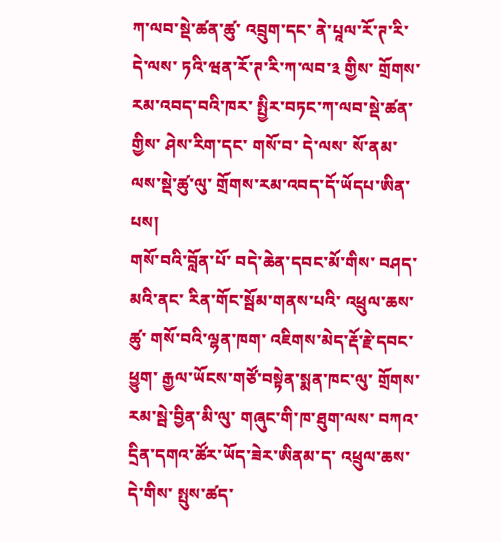ཀ་ལབ་སྡེ་ཚན་ཚུ་ འབྲུག་དང་ ནེ་པཱལ་རོ་ཊ་རི་ དེ་ལས་ ཏའི་ཝན་རོ་ཊ་རི་ཀ་ལབ་༣ གྱིས་ གྲོགས་རམ་འབད་བའི་ཁར་ སྤྱིར་བཏང་ཀ་ལབ་སྡེ་ཚན་གྱིས་ ཤེས་རིག་དང་ གསོ་བ་ དེ་ལས་ སོ་ནམ་ལས་སྡེ་ཚུ་ལུ་ གྲོགས་རམ་འབད་དོ་ཡོདཔ་ཨིན་པས།
གསོ་བའི་བློན་པོ་ བདེ་ཆེན་དབང་མོ་གིས་ བཤད་མའི་ནང་ རིན་གོང་སྦོམ་གནས་པའི་ འཕྲུལ་ཆས་ཚུ་ གསོ་བའི་ལྷན་ཁག་ འཇིགས་མེད་རྡོ་རྗེ་དབང་ཕྱུག་ རྒྱལ་ཡོངས་གཙོ་བསྟེན་སྨན་ཁང་ལུ་ གྲོགས་རམ་སྦེ་བྱིན་མི་ལུ་ གཞུང་གི་ཁ་ཐུག་ལས་ བཀའ་དྲིན་དགའ་ཚོར་ཡོད་ཟེར་ཨིནམ་ད་ འཕྲུལ་ཆས་དེ་གིས་ སྤུས་ཚད་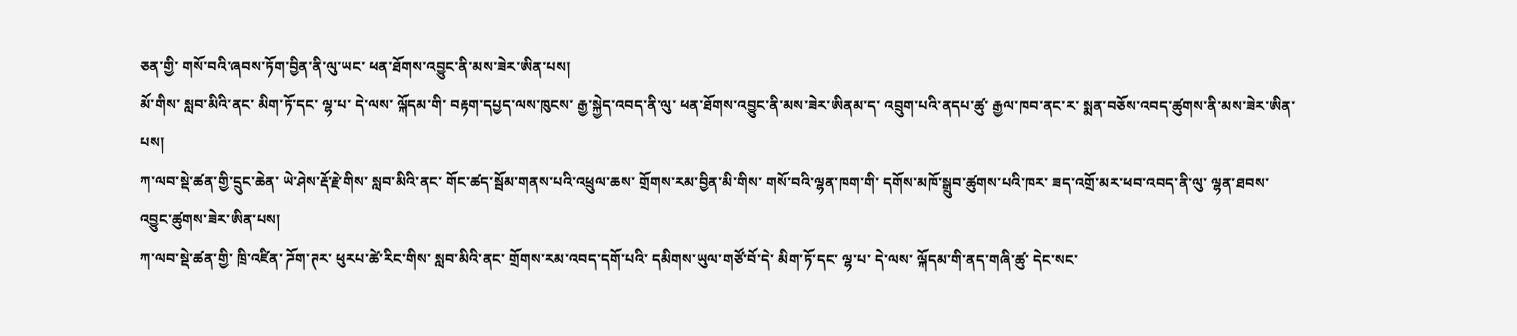ཅན་གྱི་ གསོ་བའི་ཞབས་ཏོག་བྱིན་ནི་ལུ་ཡང་ ཕན་ཐོགས་འབྱུང་ནི་མས་ཟེར་ཨིན་པས།
མོ་གིས་ སླབ་མིའི་ནང་ མིག་ཏོ་དང་ ལྷ་པ་ དེ་ལས་ ལྐོདམ་གི་ བརྟག་དཔྱད་ལས་ཁུངས་ རྒྱ་སྐྱེད་འབད་ནི་ལུ་ ཕན་ཐོགས་འབྱུང་ནི་མས་ཟེར་ཨིནམ་ད་ འབྲུག་པའི་ནདཔ་ཚུ་ རྒྱལ་ཁབ་ནང་ར་ སྨན་བཅོས་འབད་ཚུགས་ནི་མས་ཟེར་ཨིན་པས།
ཀ་ལབ་སྡེ་ཚན་གྱི་དྲུང་ཆེན་ ཡེ་ཤེས་རྡོ་རྗེ་གིས་ སླབ་མིའི་ནང་ གོང་ཚད་སྦོམ་གནས་པའི་འཕྲུལ་ཆས་ གྲོགས་རམ་བྱིན་མི་གིས་ གསོ་བའི་ལྷན་ཁག་གི་ དགོས་མཁོ་སྒྲུབ་ཚུགས་པའི་ཁར་ ཟད་འགྲོ་མར་ཕབ་འབད་ནི་ལུ་ ལྷན་ཐབས་འབྱུང་ཚུགས་ཟེར་ཨིན་པས།
ཀ་ལབ་སྡེ་ཚན་གྱི་ ཁྲི་འཛིན་ ཌོག་ཊར་ ཕུརཔ་ཚེ་རིང་གིས་ སླབ་མིའི་ནང་ གྲོགས་རམ་འབད་དགོ་པའི་ དམིགས་ཡུལ་གཙོ་བོ་དེ་ མིག་ཏོ་དང་ ལྷ་པ་ དེ་ལས་ ལྐོདམ་གི་ནད་གཞི་ཚུ་ དེང་སང་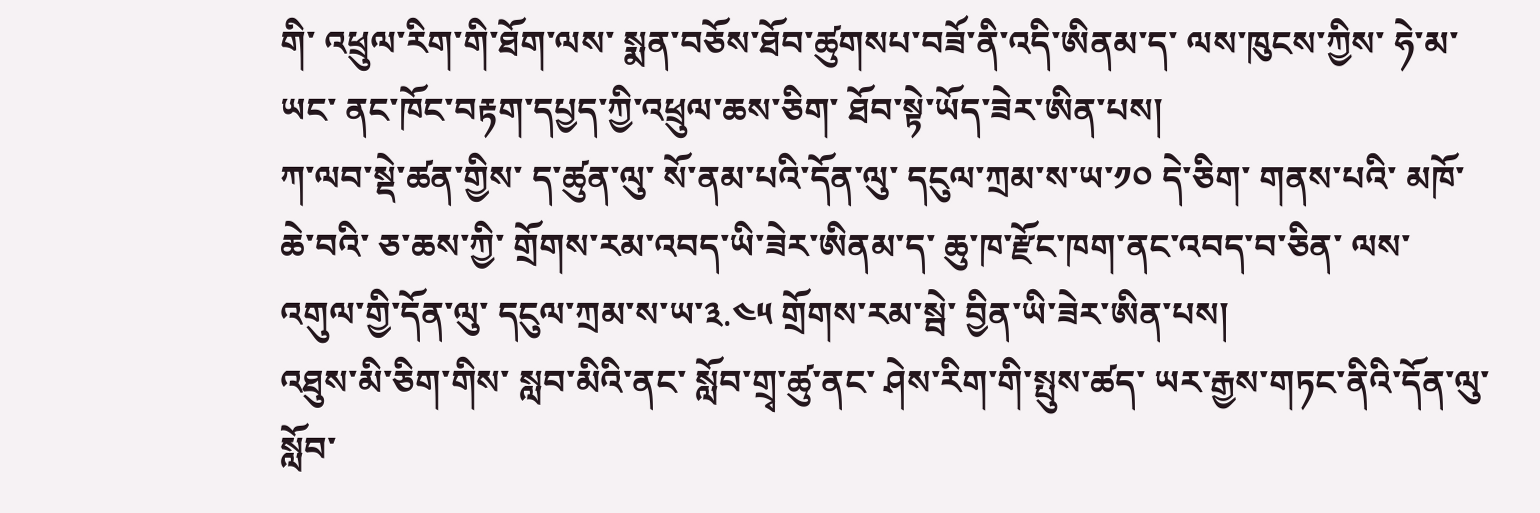གི་ འཕྲུལ་རིག་གི་ཐོག་ལས་ སྨན་བཅོས་ཐོབ་ཚུགསཔ་བཟོ་ནི་འདི་ཨིནམ་ད་ ལས་ཁུངས་ཀྱིས་ ཧེ་མ་ཡང་ ནང་ཁོང་བརྟག་དཔྱད་ཀྱི་འཕྲུལ་ཆས་ཅིག་ ཐོབ་སྟེ་ཡོད་ཟེར་ཨིན་པས།
ཀ་ལབ་སྡེ་ཚན་གྱིས་ ད་ཚུན་ལུ་ སོ་ནམ་པའི་དོན་ལུ་ དངུལ་ཀྲམ་ས་ཡ་༡༠ དེ་ཅིག་ གནས་པའི་ མཁོ་ཆེ་བའི་ ཅ་ཆས་ཀྱི་ གྲོགས་རམ་འབད་ཡི་ཟེར་ཨིནམ་ད་ ཆུ་ཁ་རྫོང་ཁག་ནང་འབད་བ་ཅིན་ ལས་འགུལ་གྱི་དོན་ལུ་ དངུལ་ཀྲམ་ས་ཡ་༣.༤༥ གྲོགས་རམ་སྦེ་ བྱིན་ཡི་ཟེར་ཨིན་པས།
འཐུས་མི་ཅིག་གིས་ སླབ་མིའི་ནང་ སློབ་གྲྭ་ཚུ་ནང་ ཤེས་རིག་གི་སྤུས་ཚད་ ཡར་རྒྱས་གཏང་ནིའི་དོན་ལུ་ སློབ་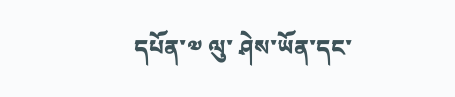དཔོན་༧ ལུ་ ཤེས་ཡོན་དང་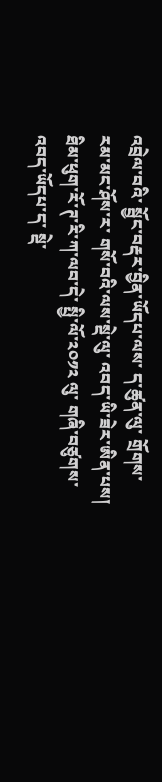འབྲེལ་བའི་ སྦྱོང་བརྡར་བྱིན་ཡོདཔ་ལས་ ད་ཚུན་ལུ་ གྲོགས་རམ་མང་ཤོས་ར་ གསོ་བའི་ལས་སྡེ་ལུ་ འབད་ཡི་ཟེར་ཨིན་པས།
ཐིམ་ཕུག་རོ་ཊ་རི་ཀ་ལབ་དེ་ སྤྱི་ལོ་༢༠༡༢ ལུ་ གཞི་བཙུགས་འབད་ཡོདཔ་ད་ སྡེ་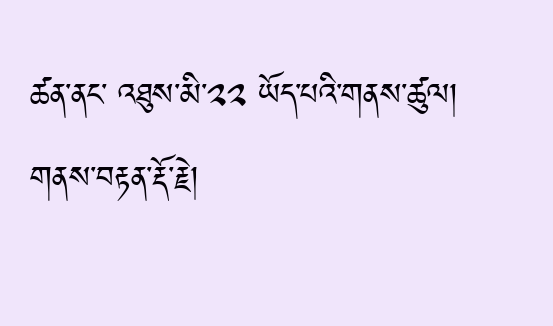ཚན་ནང་ འཐུས་མི་༢༢ ཡོད་པའི་གནས་ཚུལ།
གནས་བརྟན་རྡོ་རྗེ།